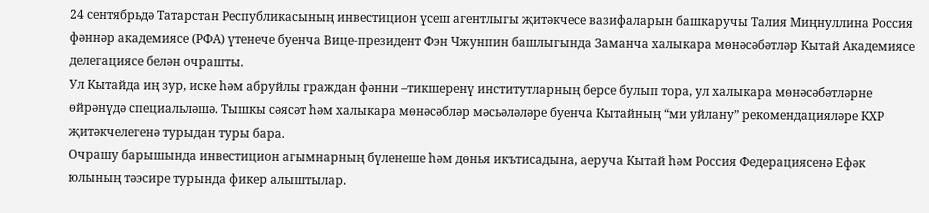24 сентябрьдә Татарстан Республикасының инвестицион үсеш агентлыгы җитәкчесе вазифаларын башкаручы Талия Миңнуллина Россия фәннәр академиясе (РФА) үтенече буенча Вице-президент Фэн Чжунпин башлыгында Заманча халыкара мөнәсәбәтләр Кытай Академиясе делегациясе белән очрашты.
Ул Кытайда иң зур, иске һәм абруйлы граждан фәнни –тикшеренү институтларның берсе булып тора, ул халыкара мөнәсәбәтләрне өйрәнүдә специальләшә. Тышкы сәясәт һәм халыкара мөнәсәбләр мәсьәләләре буенча Кытайның “ми уйлану” рекомендацияләре КХР җитәкчелегенә турыдан туры бара.
Очрашу барышында инвестицион агымнарның бүленеше һәм дөнья икътисадына, аеруча Кытай һәм Россия Федерациясенә Ефәк юлының тәэсире турында фикер алыштылар.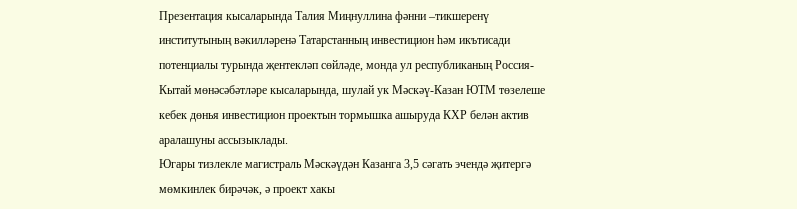Презентация кысаларында Талия Миңнуллина фәнни –тикшеренү институтының вәкилләренә Татарстанның инвестицион һәм икътисади потенциалы турында җентекләп сөйләде, монда ул республиканың Россия-Кытай мөнәсәбәтләре кысаларында, шулай ук Мәскәү-Казан ЮТМ төзелеше кебек дөнья инвестицион проектын тормышка ашыруда КХР белән актив аралашуны ассызыклады.
Югары тизлекле магистраль Мәскәүдән Казанга 3,5 сәгать эчендә җитергә мөмкинлек бирәчәк, ә проект хакы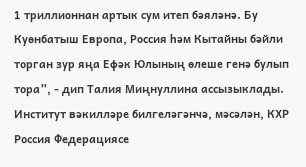1 триллионнан артык сум итеп бәяләнә. Бу Куөнбатыш Европа, Россия һәм Кытайны бәйли торган зур яңа Ефәк Юлының өлеше генә булып тора”, - дип Талия Миңнуллина ассызыклады.
Институт вәкилләре билгеләгәнчә, мәсәлән, КХР Россия Федерациясе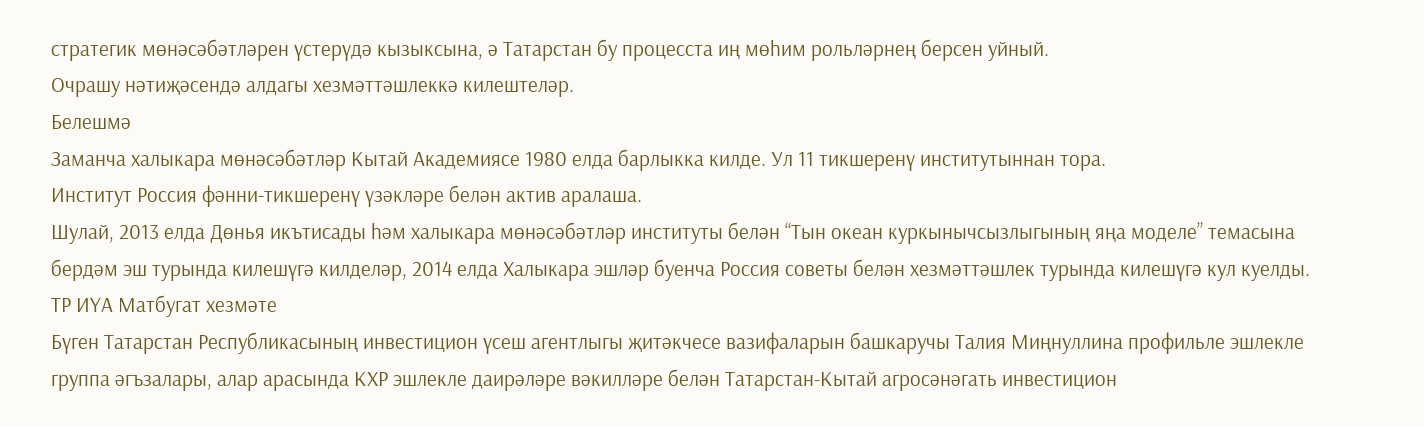стратегик мөнәсәбәтләрен үстерүдә кызыксына, ә Татарстан бу процесста иң мөһим рольләрнең берсен уйный.
Очрашу нәтиҗәсендә алдагы хезмәттәшлеккә килештеләр.
Белешмә
Заманча халыкара мөнәсәбәтләр Кытай Академиясе 1980 елда барлыкка килде. Ул 11 тикшеренү институтыннан тора.
Институт Россия фәнни-тикшеренү үзәкләре белән актив аралаша.
Шулай, 2013 елда Дөнья икътисады һәм халыкара мөнәсәбәтләр институты белән “Тын океан куркынычсызлыгының яңа моделе” темасына бердәм эш турында килешүгә килделәр, 2014 елда Халыкара эшләр буенча Россия советы белән хезмәттәшлек турында килешүгә кул куелды.
ТР ИҮА Матбугат хезмәте
Бүген Татарстан Республикасының инвестицион үсеш агентлыгы җитәкчесе вазифаларын башкаручы Талия Миңнуллина профильле эшлекле группа әгъзалары, алар арасында КХР эшлекле даирәләре вәкилләре белән Татарстан-Кытай агросәнәгать инвестицион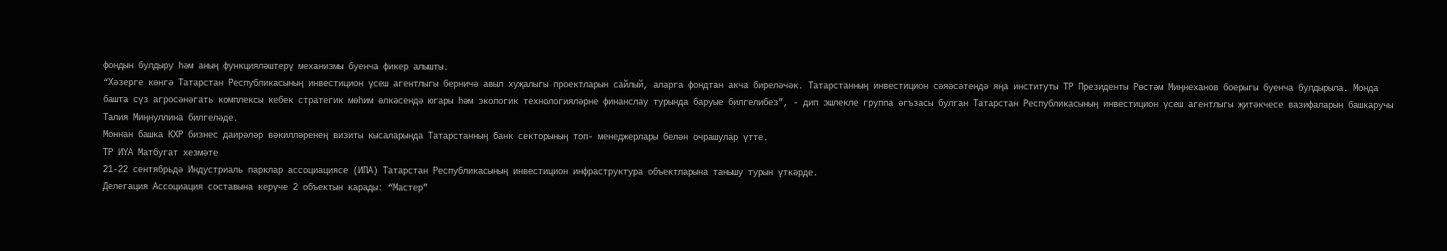фондын булдыру һәм аның функцияләштерү механизмы буенча фикер алышты.
“Хәзерге көнгә Татарстан Республикасының инвестицион үсеш агентлыгы берничә авыл хуҗалыгы проектларын сайлый, аларга фондтан акча биреләчәк. Татарстанның инвестицион сәяәсәтендә яңа институты ТР Президенты Рөстәм Миңнеханов боерыгы буенча булдырыла. Монда башта сүз агросәнәгать комплексы кебек стратегик мөһим өлкәсендә югары һәм экологик технологияләрне финанслау турында баруые билгелибез”, - дип эшлекле группа әгъзасы булган Татарстан Республикасының инвестицион үсеш агентлыгы җитәкчесе вазифаларын башкаручы Талия Миңнуллина билгеләде.
Моннан башка КХР бизнес даирәләр вәкилләренең визиты кысаларында Татарстанның банк секторының топ- менеджерлары белән очрашулар үтте.
ТР ИҮА Матбугат хезмәте
21-22 сентябрьдә Индустриаль парклар ассоциациясе (ИПА) Татарстан Республикасының инвестицион инфраструктура объектларына танышу турын үткәрде.
Делегация Ассоциация составына керүче 2 объектын карады: “Мастер”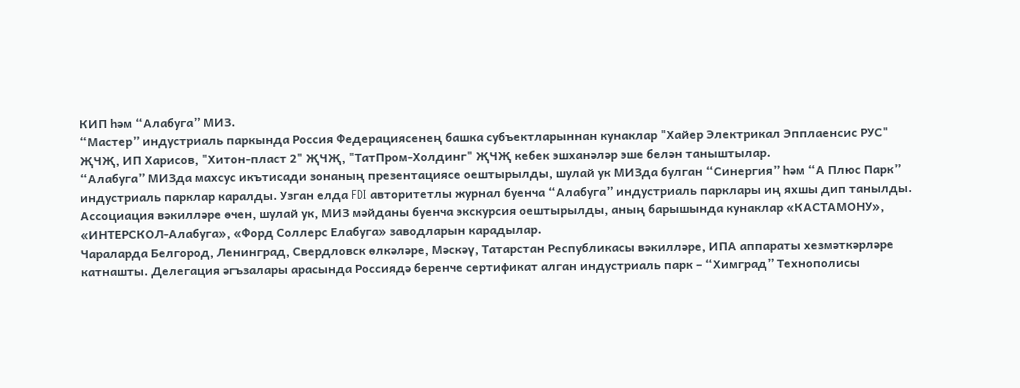КИП һәм “Алабуга” МИЗ.
“Мастер” индустриаль паркында Россия Федерациясенең башка субъектларыннан кунаклар "Хайер Электрикал Эпплаенсис РУС" ҖЧҖ, ИП Харисов, "Хитон-пласт 2" ҖЧҖ, "ТатПром‐Холдинг" ҖЧҖ кебек эшханәләр эше белән таныштылар.
“Алабуга” МИЗда махсус икътисади зонаның презентациясе оештырылды, шулай ук МИЗда булган “Синергия” һәм “А Плюс Парк” индустриаль парклар каралды. Узган елда FDI авторитетлы журнал буенча “Алабуга” индустриаль парклары иң яхшы дип танылды.
Ассоциация вәкилләре өчен, шулай ук, МИЗ мәйданы буенча экскурсия оештырылды, аның барышында кунаклар «КАСТАМОНУ», «ИНТЕРСКОЛ-Алабуга», «Форд Соллерс Елабуга» заводларын карадылар.
Чараларда Белгород, Ленинград, Свердловск өлкәләре, Мәскәү, Татарстан Республикасы вәкилләре, ИПА аппараты хезмәткәрләре катнашты. Делегация әгъзалары арасында Россиядә беренче сертификат алган индустриаль парк – “Химград” Технополисы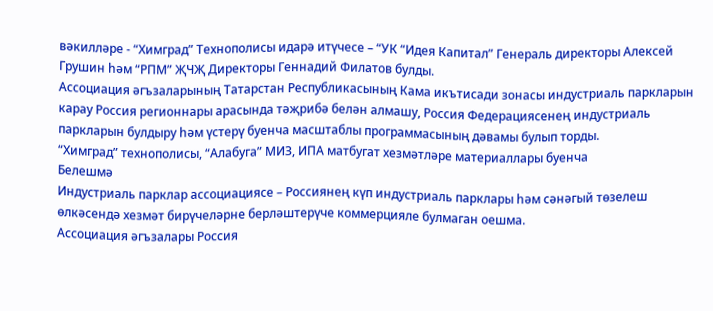вәкилләре - “Химград” Технополисы идарә итүчесе – “УК “Идея Капитал” Генераль директоры Алексей Грушин һәм “РПМ” ҖЧҖ Директоры Геннадий Филатов булды.
Ассоциация әгъзаларының Татарстан Республикасының Кама икътисади зонасы индустриаль паркларын карау Россия регионнары арасында тәҗрибә белән алмашу, Россия Федерациясенең индустриаль паркларын булдыру һәм үстерү буенча масштаблы программасының дәвамы булып торды.
“Химград” технополисы, “Алабуга” МИЗ, ИПА матбугат хезмәтләре материаллары буенча
Белешмә
Индустриаль парклар ассоциациясе – Россиянең күп индустриаль парклары һәм сәнәгый төзелеш өлкәсендә хезмәт бирүчеләрне берләштерүче коммерцияле булмаган оешма.
Ассоциация әгъзалары Россия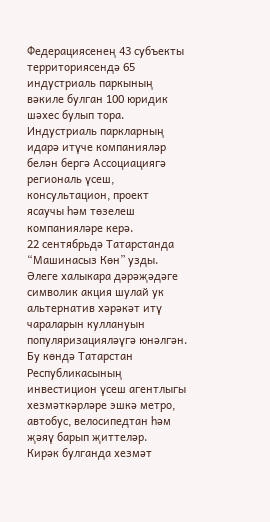Федерациясенең 43 субъекты территориясендә 65 индустриаль паркының вәкиле булган 100 юридик шәхес булып тора. Индустриаль паркларның идарә итүче компанияләр белән бергә Ассоциациягә региональ үсеш, консультацион, проект ясаучы һәм төзелеш компанияләре керә.
22 сентябрьдә Татарстанда “Машинасыз Көн” узды.
Әлеге халыкара дәрәҗәдәге символик акция шулай ук альтернатив хәрәкәт итү чараларын куллануын популяризацияләүгә юнәлгән.
Бу көндә Татарстан Республикасының инвестицион үсеш агентлыгы хезмәткәрләре эшкә метро, автобус, велосипедтан һәм җәяү барып җиттеләр.
Кирәк булганда хезмәт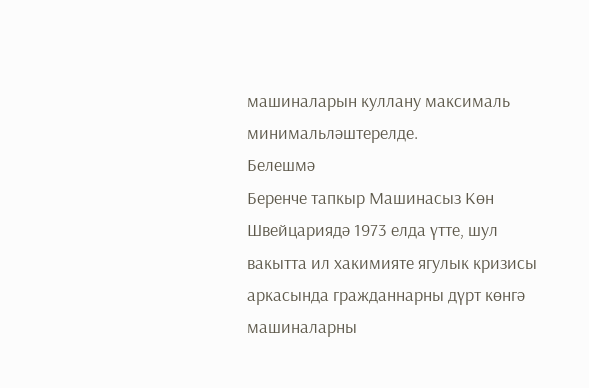машиналарын куллану максималь минимальләштерелде.
Белешмә
Беренче тапкыр Машинасыз Көн Швейцариядә 1973 елда үтте, шул вакытта ил хакимияте ягулык кризисы аркасында гражданнарны дүрт көнгә машиналарны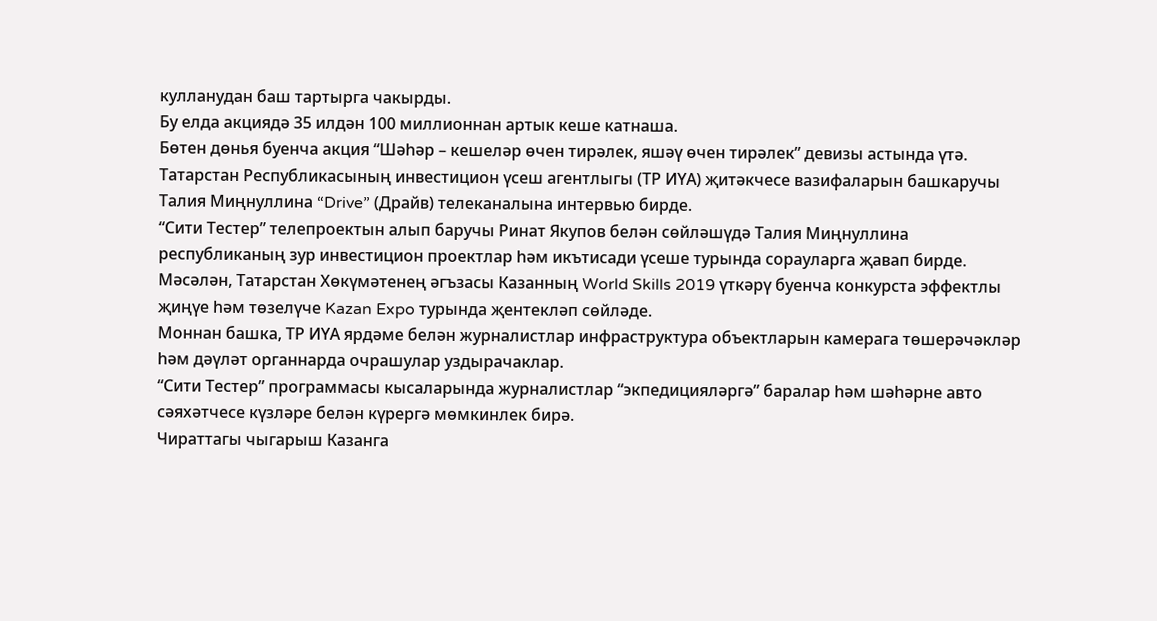кулланудан баш тартырга чакырды.
Бу елда акциядә 35 илдән 100 миллионнан артык кеше катнаша.
Бөтен дөнья буенча акция “Шәһәр – кешеләр өчен тирәлек, яшәү өчен тирәлек” девизы астында үтә.
Татарстан Республикасының инвестицион үсеш агентлыгы (ТР ИҮА) җитәкчесе вазифаларын башкаручы Талия Миңнуллина “Drive” (Драйв) телеканалына интервью бирде.
“Сити Тестер” телепроектын алып баручы Ринат Якупов белән сөйләшүдә Талия Миңнуллина республиканың зур инвестицион проектлар һәм икътисади үсеше турында сорауларга җавап бирде.
Мәсәлән, Татарстан Хөкүмәтенең әгъзасы Казанның World Skills 2019 үткәрү буенча конкурста эффектлы җиңүе һәм төзелүче Kazan Expo турында җентекләп сөйләде.
Моннан башка, ТР ИҮА ярдәме белән журналистлар инфраструктура объектларын камерага төшерәчәкләр һәм дәүләт органнарда очрашулар уздырачаклар.
“Сити Тестер” программасы кысаларында журналистлар “экпедицияләргә” баралар һәм шәһәрне авто сәяхәтчесе күзләре белән күрергә мөмкинлек бирә.
Чираттагы чыгарыш Казанга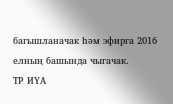багышланачак һәм эфирга 2016 елның башында чыгачак.
ТР ИҮА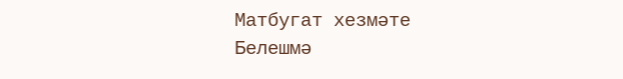Матбугат хезмәте
Белешмә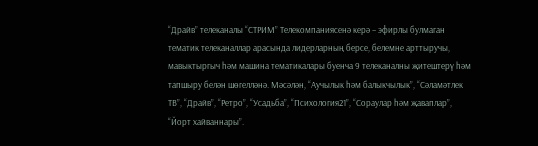“Драйв” телеканалы “СТРИМ” Телекомпаниясенә керә – эфирлы булмаган тематик телеканаллар арасында лидерларның берсе, белемне арттыручы, мавыктыргыч һәм машина тематикалары буенча 9 телеканалны җитештерү һәм тапшыру белән шөгелләнә. Мәсәлән, “Аучылык һәм балыкчылык”, “Сәламәтлек ТВ”, “Драйв”, “Ретро”, “Усадьба”, “Психология21”, “Сораулар һәм җаваплар”, “Йорт хайваннары”.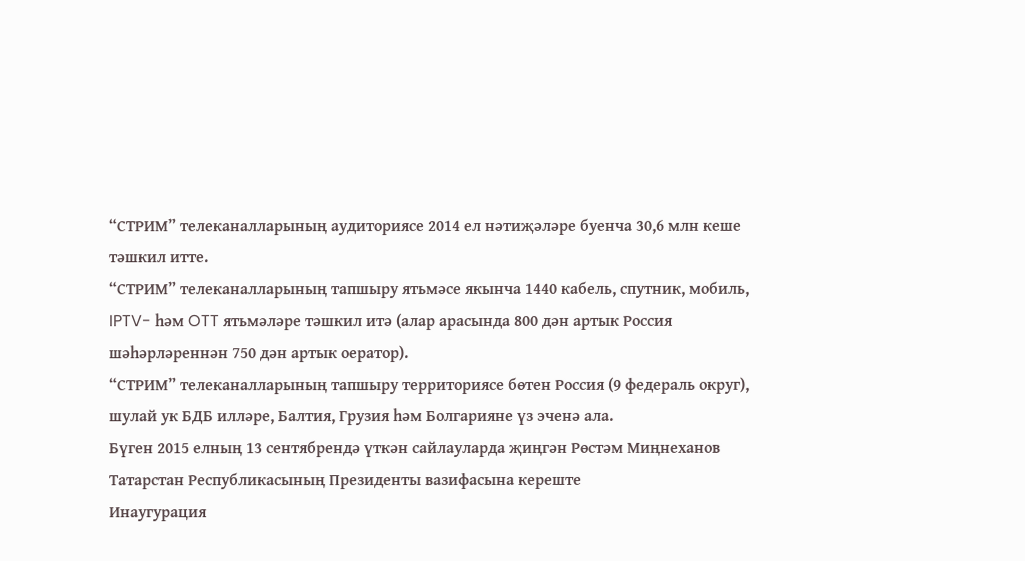“СТРИМ” телеканалларының аудиториясе 2014 ел нәтиҗәләре буенча 30,6 млн кеше тәшкил итте.
“СТРИМ” телеканалларының тапшыру ятьмәсе якынча 1440 кабель, спутник, мобиль, IPTV- һәм OTT ятьмәләре тәшкил итә (алар арасында 800 дән артык Россия шәһәрләреннән 750 дән артык оератор).
“СТРИМ” телеканалларының тапшыру территориясе бөтен Россия (9 федераль округ), шулай ук БДБ илләре, Балтия, Грузия һәм Болгарияне үз эченә ала.
Бүген 2015 елның 13 сентябрендә үткән сайлауларда җиңгән Рөстәм Миңнеханов Татарстан Республикасының Президенты вазифасына кереште
Инаугурация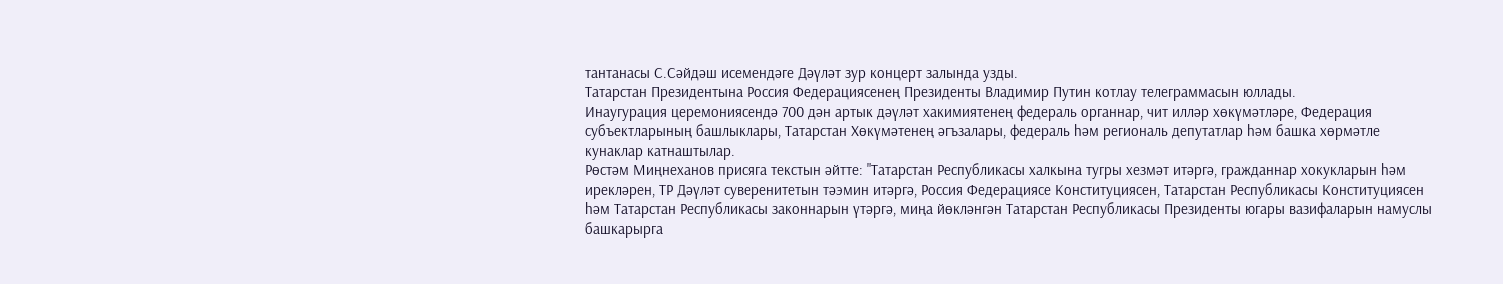тантанасы С.Сәйдәш исемендәге Дәүләт зур концерт залында узды.
Татарстан Президентына Россия Федерациясенең Президенты Владимир Путин котлау телеграммасын юллады.
Инаугурация церемониясендә 700 дән артык дәүләт хакимиятенең федераль органнар, чит илләр хөкүмәтләре, Федерация субъектларының башлыклары, Татарстан Хөкүмәтенең әгъзалары, федераль һәм региональ депутатлар һәм башка хөрмәтле кунаклар катнаштылар.
Рөстәм Миңнеханов присяга текстын әйтте: "Татарстан Республикасы халкына тугры хезмәт итәргә, гражданнар хокукларын һәм ирекләрен, ТР Дәүләт суверенитетын тәэмин итәргә, Россия Федерациясе Конституциясен, Татарстан Республикасы Конституциясен һәм Татарстан Республикасы законнарын үтәргә, миңа йөкләнгән Татарстан Республикасы Президенты югары вазифаларын намуслы башкарырга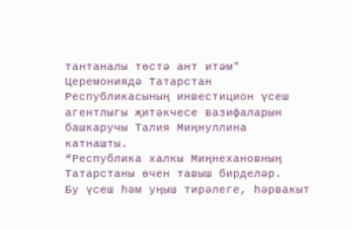тантаналы төстә ант итәм"
Церемониядә Татарстан Республикасының инвестицион үсеш агентлыгы җитәкчесе вазифаларын башкаручы Талия Миңнуллина катнашты.
“Республика халкы Миңнехановның Татарстаны өчен тавыш бирделәр.
Бу үсеш һәм уңыш тирәлеге, һәрвакыт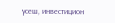үсеш, инвестицион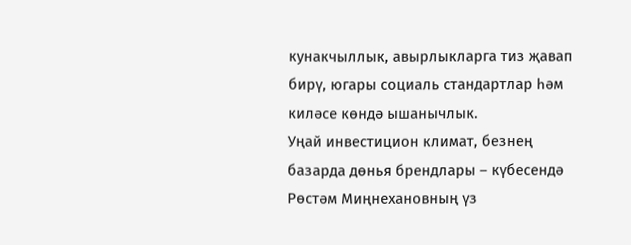кунакчыллык, авырлыкларга тиз җавап бирү, югары социаль стандартлар һәм киләсе көндә ышанычлык.
Уңай инвестицион климат, безнең базарда дөнья брендлары – күбесендә Рөстәм Миңнехановның үз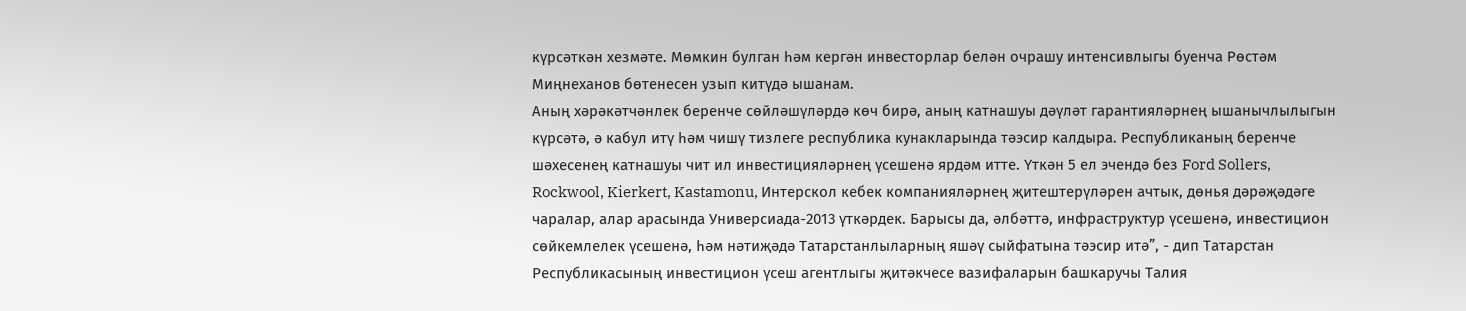күрсәткән хезмәте. Мөмкин булган һәм кергән инвесторлар белән очрашу интенсивлыгы буенча Рөстәм Миңнеханов бөтенесен узып китүдә ышанам.
Аның хәрәкәтчәнлек беренче сөйләшүләрдә көч бирә, аның катнашуы дәүләт гарантияләрнең ышанычлылыгын күрсәтә, ә кабул итү һәм чишү тизлеге республика кунакларында тәэсир калдыра. Республиканың беренче шәхесенең катнашуы чит ил инвестицияләрнең үсешенә ярдәм итте. Үткән 5 ел эчендә без Ford Sollers, Rockwool, Kierkert, Kastamonu, Интерскол кебек компанияләрнең җитештерүләрен ачтык, дөнья дәрәҗәдәге чаралар, алар арасында Универсиада-2013 үткәрдек. Барысы да, әлбәттә, инфраструктур үсешенә, инвестицион сөйкемлелек үсешенә, һәм нәтиҗәдә Татарстанлыларның яшәү сыйфатына тәэсир итә”, - дип Татарстан Республикасының инвестицион үсеш агентлыгы җитәкчесе вазифаларын башкаручы Талия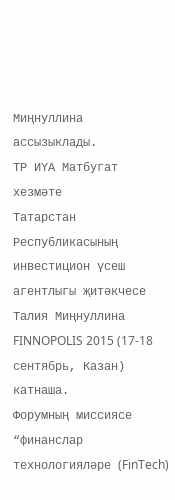Миңнуллина ассызыклады.
ТР ИҮА Матбугат хезмәте
Татарстан Республикасының инвестицион үсеш агентлыгы җитәкчесе Талия Миңнуллина FINNOPOLIS 2015 (17-18 сентябрь, Казан) катнаша.
Форумның миссиясе “финанслар технологияләре (FinTech)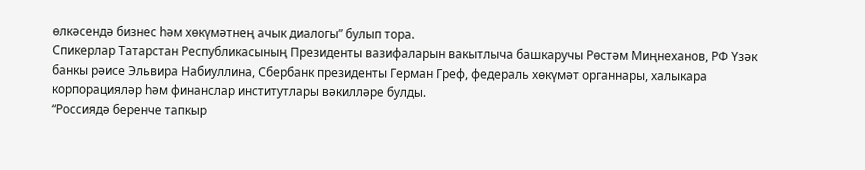өлкәсендә бизнес һәм хөкүмәтнең ачык диалогы” булып тора.
Спикерлар Татарстан Республикасының Президенты вазифаларын вакытлыча башкаручы Рөстәм Миңнеханов, РФ Үзәк банкы рәисе Эльвира Набиуллина, Сбербанк президенты Герман Греф, федераль хөкүмәт органнары, халыкара корпорацияләр һәм финанслар институтлары вәкилләре булды.
“Россиядә беренче тапкыр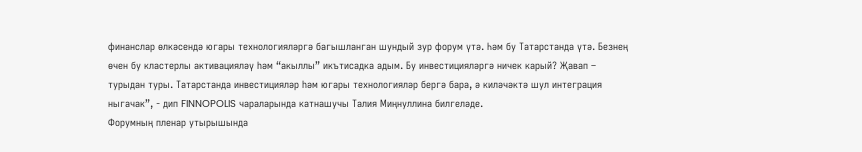финанслар өлкәсендә югары технологияләргә багышланган шундый зур форум үтә. Һәм бу Татарстанда үтә. Безнең өчен бу кластерлы активацияләү һәм “акыллы” икътисадка адым. Бу инвестицияләргә ничек карый? Җавап – турыдан туры. Татарстанда инвестицияләр һәм югары технологияләр бергә бара, ә киләчәктә шул интеграция ныгачак”, - дип FINNOPOLIS чараларында катнашучы Талия Миңнуллина билгеләде.
Форумның пленар утырышында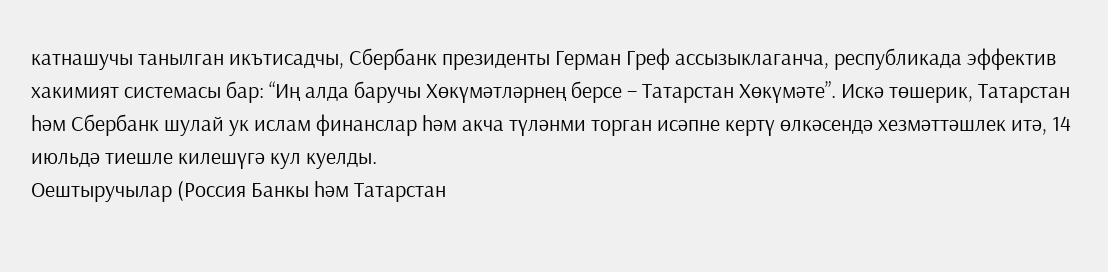катнашучы танылган икътисадчы, Сбербанк президенты Герман Греф ассызыклаганча, республикада эффектив хакимият системасы бар: “Иң алда баручы Хөкүмәтләрнең берсе – Татарстан Хөкүмәте”. Искә төшерик, Татарстан һәм Сбербанк шулай ук ислам финанслар һәм акча түләнми торган исәпне кертү өлкәсендә хезмәттәшлек итә, 14 июльдә тиешле килешүгә кул куелды.
Оештыручылар (Россия Банкы һәм Татарстан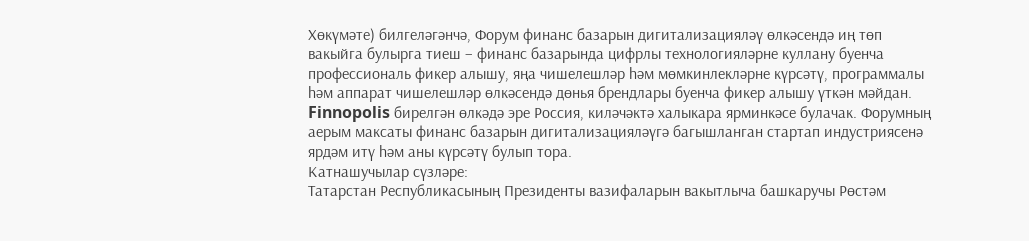Хөкүмәте) билгеләгәнчә, Форум финанс базарын дигитализацияләү өлкәсендә иң төп вакыйга булырга тиеш – финанс базарында цифрлы технологияләрне куллану буенча профессиональ фикер алышу, яңа чишелешләр һәм мөмкинлекләрне күрсәтү, программалы һәм аппарат чишелешләр өлкәсендә дөнья брендлары буенча фикер алышу үткән мәйдан. Finnopolis бирелгән өлкәдә эре Россия, киләчәктә халыкара ярминкәсе булачак. Форумның аерым максаты финанс базарын дигитализацияләүгә багышланган стартап индустриясенә ярдәм итү һәм аны күрсәтү булып тора.
Катнашучылар сүзләре:
Татарстан Республикасының Президенты вазифаларын вакытлыча башкаручы Рөстәм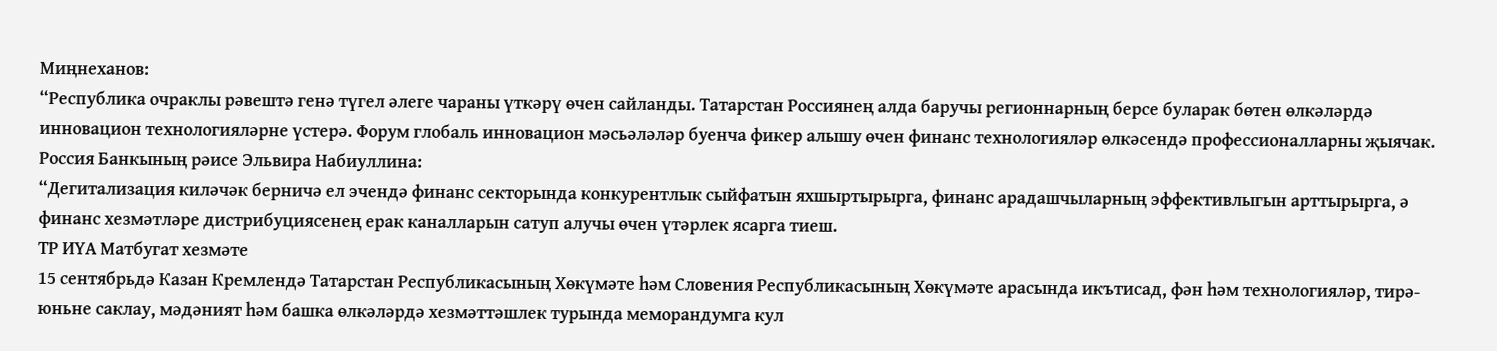Миңнеханов:
“Республика очраклы рәвештә генә түгел әлеге чараны үткәрү өчен сайланды. Татарстан Россиянең алда баручы регионнарның берсе буларак бөтен өлкәләрдә инновацион технологияләрне үстерә. Форум глобаль инновацион мәсьәләләр буенча фикер алышу өчен финанс технологияләр өлкәсендә профессионалларны җыячак.
Россия Банкының рәисе Эльвира Набиуллина:
“Дегитализация киләчәк берничә ел эчендә финанс секторында конкурентлык сыйфатын яхшыртырырга, финанс арадашчыларның эффективлыгын арттырырга, ә финанс хезмәтләре дистрибуциясенең ерак каналларын сатуп алучы өчен үтәрлек ясарга тиеш.
ТР ИҮА Матбугат хезмәте
15 сентябрьдә Казан Кремлендә Татарстан Республикасының Хөкүмәте һәм Словения Республикасының Хөкүмәте арасында икътисад, фән һәм технологияләр, тирә-юньне саклау, мәдәният һәм башка өлкәләрдә хезмәттәшлек турында меморандумга кул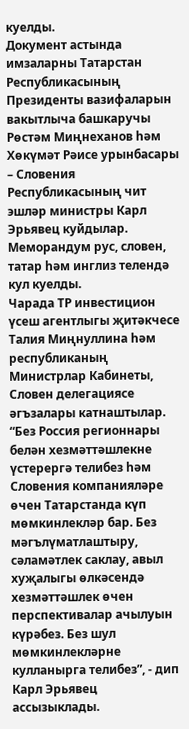куелды.
Документ астында имзаларны Татарстан Республикасының Президенты вазифаларын вакытлыча башкаручы Рөстәм Миңнеханов һәм Хөкүмәт Рәисе урынбасары – Словения Республикасының чит эшләр министры Карл Эрьявец куйдылар. Меморандум рус, словен, татар һәм инглиз телендә кул куелды.
Чарада ТР инвестицион үсеш агентлыгы җитәкчесе Талия Миңнуллина һәм республиканың Министрлар Кабинеты, Словен делегациясе әгъзалары катнаштылар.
“Без Россия регионнары белән хезмәттәшлекне үстерергә телибез һәм Словения компанияләре өчен Татарстанда күп мөмкинлекләр бар. Без мәгълүматлаштыру, сәламәтлек саклау, авыл хуҗалыгы өлкәсендә хезмәттәшлек өчен перспективалар ачылуын күрәбез. Без шул мөмкинлекләрне кулланырга телибез”, - дип Карл Эрьявец ассызыклады.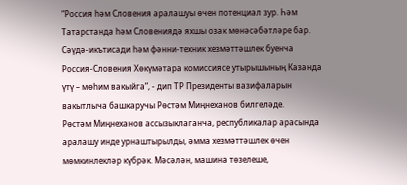“Россия һәм Словения аралашуы өчен потенциал зур. Һәм Татарстанда һәм Словениядә яхшы озак мөнәсәбәтләре бар. Сәүдә-икътисади һәм фәнни-техник хезмәттәшлек буенча Россия-Словения Хөкүмәтара комиссиясе утырышының Казанда үтү – мөһим вакыйга”, - дип ТР Президенты вазифаларын вакытлыча башкаручы Рөстәм Миңнеханов билгеләде.
Рөстәм Миңнеханов ассызыклаганча, республикалар арасында аралашу инде урнаштырылды, әмма хезмәттәшлек өчен мөмкинлекләр күбрәк. Мәсәлән, машина төзелеше,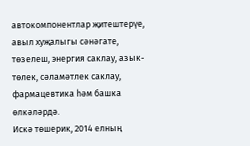автокомпонентлар җитештерүе, авыл хуҗалыгы сәнәгате, төзелеш, энергия саклау, азык-төлек, сәламәтлек саклау, фармацевтика һәм башка өлкәләрдә.
Искә төшерик, 2014 елның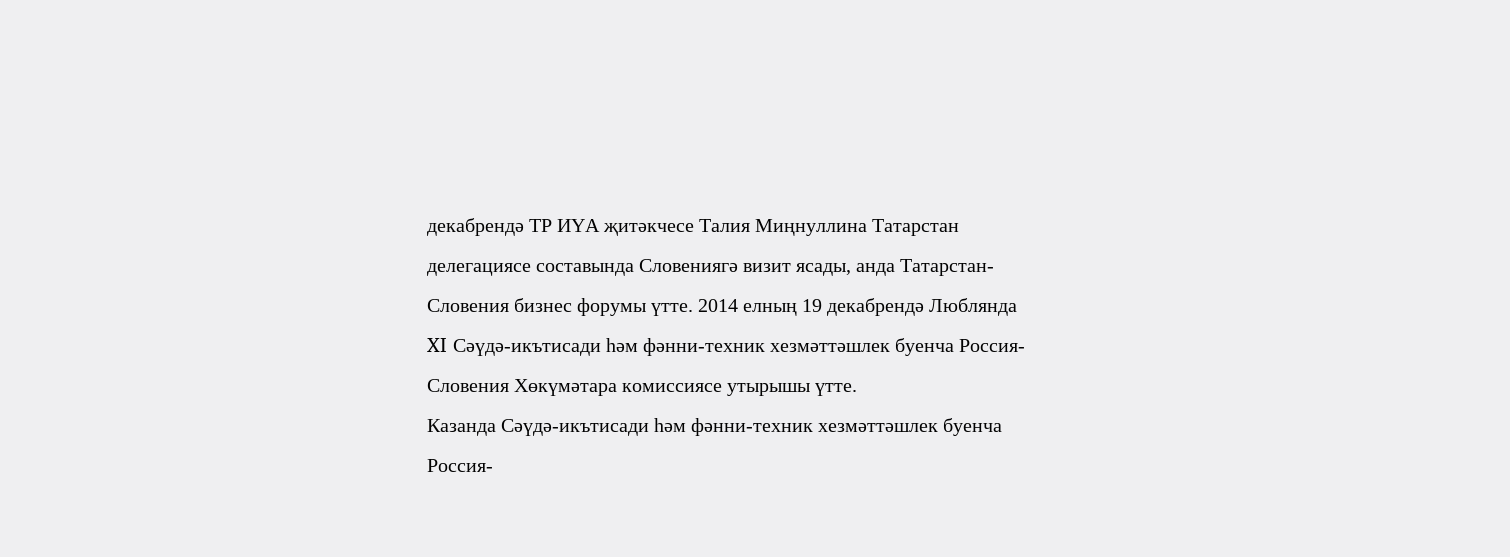декабрендә ТР ИҮА җитәкчесе Талия Миңнуллина Татарстан делегациясе составында Словениягә визит ясады, анда Татарстан-Словения бизнес форумы үтте. 2014 елның 19 декабрендә Люблянда XI Сәүдә-икътисади һәм фәнни-техник хезмәттәшлек буенча Россия-Словения Хөкүмәтара комиссиясе утырышы үтте.
Казанда Сәүдә-икътисади һәм фәнни-техник хезмәттәшлек буенча Россия-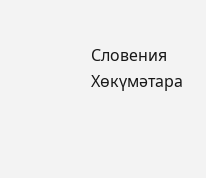Словения Хөкүмәтара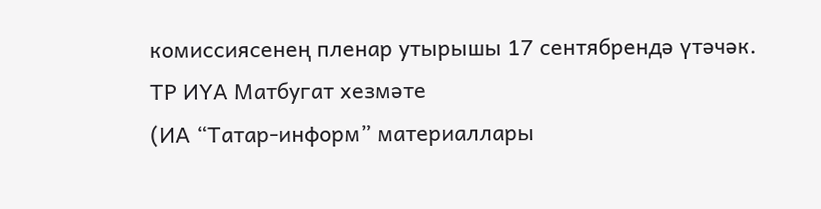комиссиясенең пленар утырышы 17 сентябрендә үтәчәк.
ТР ИҮА Матбугат хезмәте
(ИА “Татар-информ” материаллары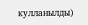кулланылды)